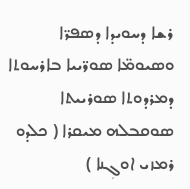ܪܫܐ ܕܚܘܝܕܐ ܕܣܦܪ̈ܐ ܘܣܝܘܡ̈ܐ ܣܘܪ̈ܝܝܐ ܒܐܪܚܘܬܐ ܕܡܪܕܘܬܐ ܣܘܪܝܝܬܐ
ܣܘܩܒܠܗ ܡܝܩܪܐ ( ܟܠܕܘ ܪܡܙܝ ܐܘܓܼܢܐ )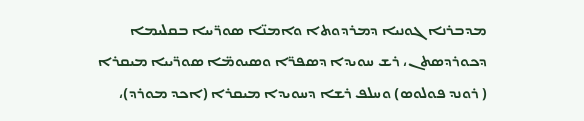ܡܕܒܪܢܐ ܓܘܢܝܐ ܕܡܪܕܘܬܐ ܘܐܡܢ̈ܐ ܣܘܪ̈ܝܝܐ ܒܩܠܝܡܐ ܕܟܘܪܕܣܬܢ، ܪܫ ܚܘܝܕܐ ܕܣܦܪ̈ܐ ܘܣܝܘܡ̈ܐ ܣܘܪ̈ܝܝܐ ܡܝܩܪܐ ( ܪܘܢܕ ܦܘܠܘܣ) ܘܚܠܦ ܪܫܐ ܕܚܘܝܕܐ ܡܝܩܪܐ (ܐܟܕ ܡܘܪܕ)،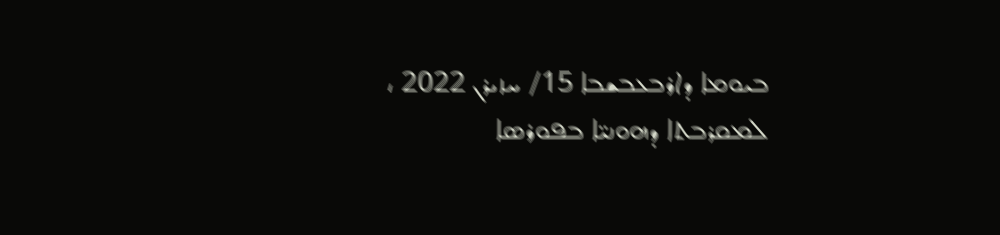ܒܝܘܡܐ ܕܐܪܒܥܒܫܒܐ 15/ ܚܙܝܪܢ 2022 ، ܠܡܩܪܒܬܐ ܕܗܘܢܝ̈ܐ ܒܦܘܪܣܐ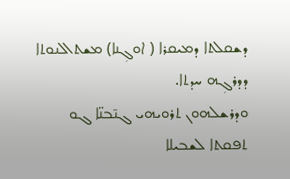ܕܫܩܠܬܐ ܕܡܝܩܪܐ ( ܐܘܓܼܢܐ) ܡܫܬܐܠܢܘܬܐ ܕܕܪܓܼܗ ܚܕܬܐ.
ܘܕܪܫܠܗܘܢ ܬܪܘܝܗܝ ܓܢ̄ܒܢ̈ܐ ܓܘ ܬܦܩܬܐ ܠܫܒܝܠܐ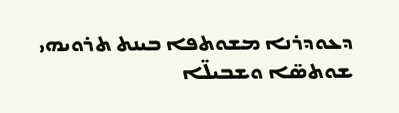ܕܥܘܕܪܢܐ ܡܫܘܬܦܐ ܒܝܢܬ ܬܪܘܝܗܝ ܫܘܬܣ̈ܐ ܘܫܒܝܠ̈ܐ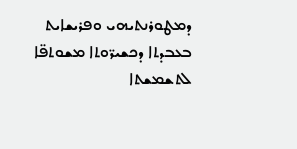ܕܡܛܘܪܢܬܝܗܝ ܘܦܪܝܫܐܝܬ ܒܥܒܕܬܐ ܕܟܫܝܪ̈ܘܬܐ ܡܫܘܬܦ̈ܐ ܠܬܫܡܫܬܐ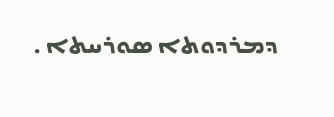ܕܡܪܕܘܬܐ ܣܘܪܝܝܬܐ .